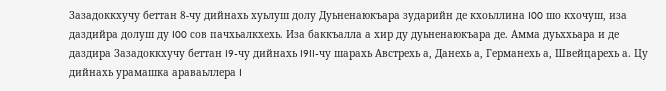Зазадоккхучу беттан 8-чу дийнахь хуьлуш долу Дуьненаюкъара зударийн де кхоьллина I00 шо кхочуш, иза даздийра долуш ду I00 сов пачхьалкхехь. Иза баккъалла а хир ду дуьненаюкъара де. Амма дуьххьара и де даздира Зазадоккхучу беттан I9-чу дийнахь I9II-чу шарахь Австрехь а, Данехь а, Германехь а, Швейцарехь а. Цу дийнахь урамашка араваьллера I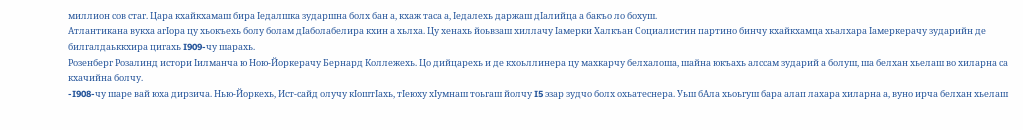миллион сов стаг. Цара кхайкхамаш бира Iедалшка зударшна болх бан а, кхаж таса а, Iедалехь даржаш дIалийца а бакъо ло бохуш.
Атлантикана вукха агIора цу хьокъехь болу болам дIаболабелира кхин а хьлха. Цу хенахь йоьвзаш хиллачу Iамерки Халкъан Социалистин партино бинчу кхайкхамца хьалхара Iамеркерачу зударийн де билгалдаьккхира цигахь I909-чу шарахь.
Розенберг Розалинд истори Iилманча ю Ною-Йоркерачу Бернард Коллежехь. Цо дийцарехь и де кхоьллинера цу махкарчу белхалоша, шайна юкъахь алссам зударий а болуш, ша белхан хьелаш во хиларна са кхачийна болчу.
-I908-чу шаре вай юха дирзича. Нью-Йоркехь, Ист-сайд олучу кIоштIахь, тIеюху хIумнаш тоьгаш йолчу I5 эзар зудчо болх охьатеснера. Уьш бАла хьоьгуш бара алап лахара хиларна а, вуно ирча белхан хьелаш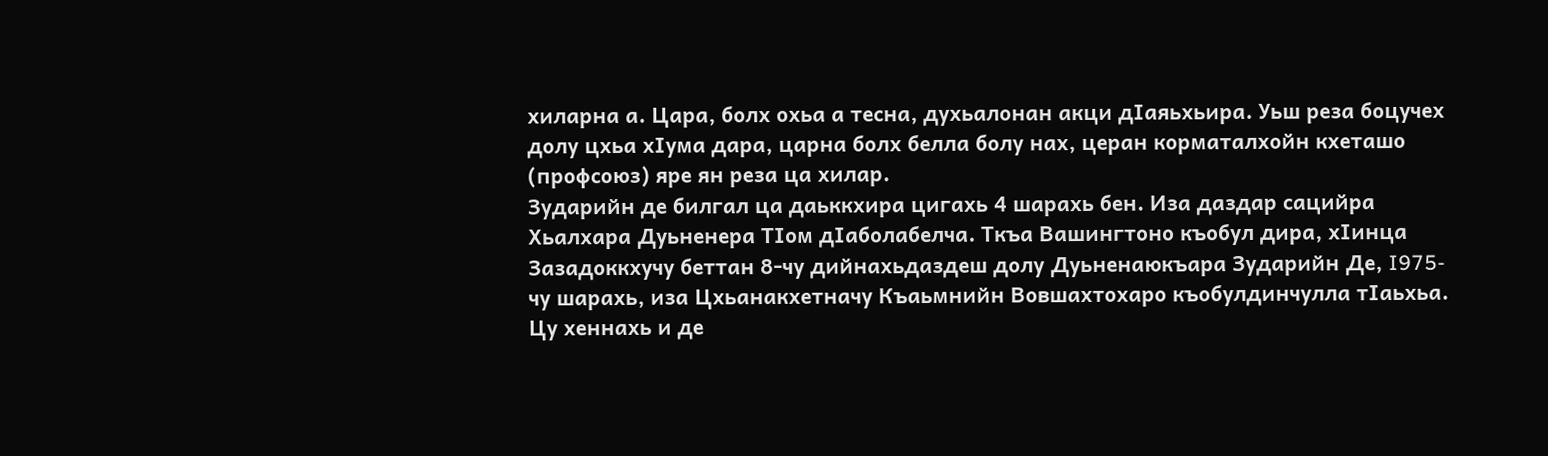хиларна а. Цара, болх охьа а тесна, духьалонан акци дIаяьхьира. Уьш реза боцучех долу цхьа хIума дара, царна болх белла болу нах, церан корматалхойн кхеташо (профсоюз) яре ян реза ца хилар.
Зударийн де билгал ца даьккхира цигахь 4 шарахь бен. Иза даздар сацийра Хьалхара Дуьненера ТIом дIаболабелча. Ткъа Вашингтоно къобул дира, хIинца Зазадоккхучу беттан 8-чу дийнахьдаздеш долу Дуьненаюкъара Зударийн Де, I975-чу шарахь, иза Цхьанакхетначу Къаьмнийн Вовшахтохаро къобулдинчулла тIаьхьа.
Цу хеннахь и де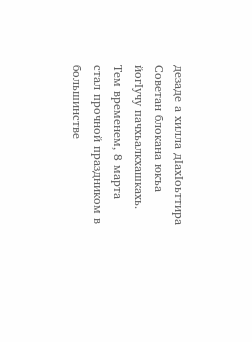дезаде а хилла дIахIоьттира Советан блокана юкъа йогIучу пачхьалкхашкахь.
Тем временем, 8 марта стал прочной праздником в большинстве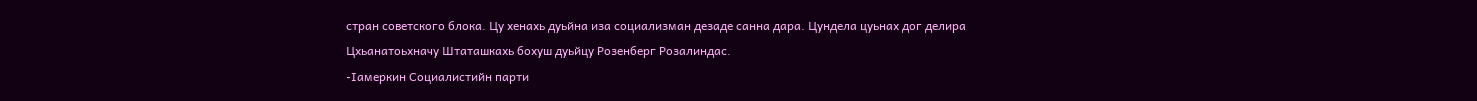стран советского блока. Цу хенахь дуьйна иза социализман дезаде санна дара. Цундела цуьнах дог делира Цхьанатоьхначу Штаташкахь бохуш дуьйцу Розенберг Розалиндас.
-Iамеркин Социалистийн парти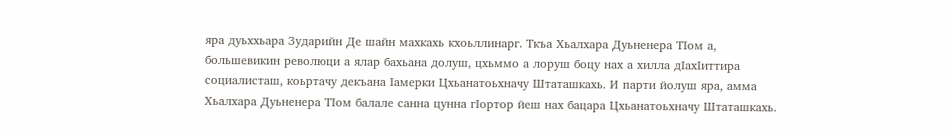яра дуьххьара Зударийн Де шайн махкахь кхоьллинарг. Ткъа Хьалхара Дуьненера ТIом а, большевикин революци а ялар бахьана долуш, цхьммо а лоруш боцу нах а хилла дIахIиттира социалисташ, коьртачу декъана Iамерки Цхьанатоьхначу Штаташкахь. И парти йолуш яра, амма Хьалхара Дуьненера ТIом балале санна цунна гIортор йеш нах бацара Цхьанатоьхначу Штаташкахь.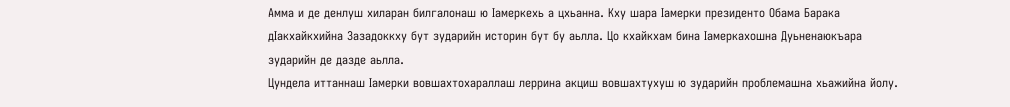Амма и де денлуш хиларан билгалонаш ю Iамеркехь а цхьанна. Кху шара Iамерки президенто Обама Барака дIакхайкхийна Зазадоккху бут зударийн историн бут бу аьлла. Цо кхайкхам бина Iамеркахошна Дуьненаюкъара зударийн де дазде аьлла.
Цундела иттаннаш Iамерки вовшахтохараллаш леррина акциш вовшахтухуш ю зударийн проблемашна хьажийна йолу.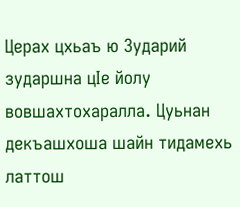Церах цхьаъ ю Зударий зударшна цIе йолу вовшахтохаралла. Цуьнан декъашхоша шайн тидамехь латтош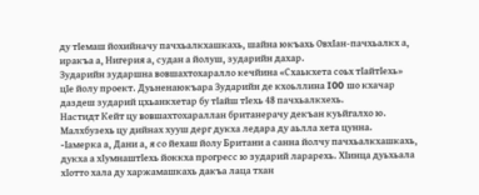ду тIемаш йохийначу пачхьалкхашкахь, шайна юкъахь ОвхIан-пачхьалкх а, иракъа а, Нигерия а, судан а йолуш, зударийн дахар.
Зударийн зударшна вовшахтохаралло кечйина «Схаькхета соьх тIайтIехь» цIе йолу проект. Дуьненаюкъара Зударийн де кхоьллина I00 шо кхачар даздеш зударий цхьанкхетар бу тIайш тIехь 48 пачхьалкхехь.
Настидт Кейт цу вовшахтохараллан британерачу декъан куьйгалхо ю. Малхбузехь цу дийнах хууш дерг дукха ледара ду аьлла хета цунна.
-Iамерка а, Дани а, я со йехаш йолу Британи а санна йолчу пачхьалкхашкахь, дукха а хIумнаштIехь йоккха прогресс ю зударий ларарехь. ХIинца дуьхьала хIотто хала ду харжамашкахь дакъа лаца тхан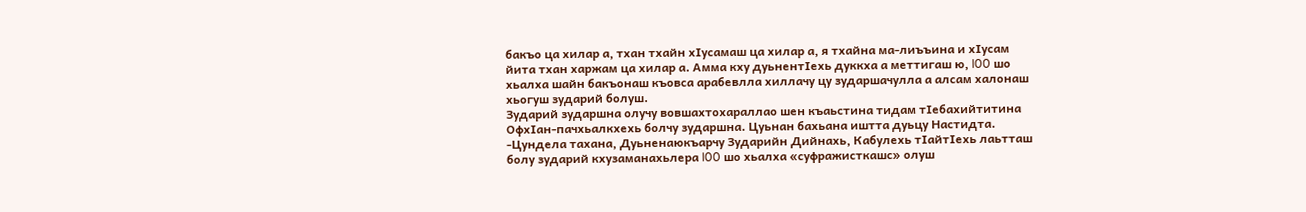бакъо ца хилар а, тхан тхайн хIусамаш ца хилар а, я тхайна ма-лиъъина и хIусам йита тхан харжам ца хилар а. Амма кху дуьнентIехь дуккха а меттигаш ю, I00 шо хьалха шайн бакъонаш къовса арабевлла хиллачу цу зударшачулла а алсам халонаш хьогуш зударий болуш.
Зударий зударшна олучу вовшахтохараллао шен къаьстина тидам тIебахийтитина ОфхIан-пачхьалкхехь болчу зударшна. Цуьнан бахьана иштта дуьцу Настидта.
-Цундела тахана, Дуьненаюкъарчу Зударийн Дийнахь, Кабулехь тIайтIехь лаьтташ болу зударий кхузаманахьлера I00 шо хьалха «суфражисткашс» олуш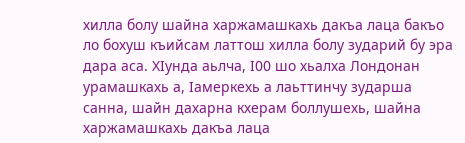хилла болу шайна харжамашкахь дакъа лаца бакъо ло бохуш къийсам латтош хилла болу зударий бу эра дара аса. ХIунда аьлча, I00 шо хьалха Лондонан урамашкахь а, Iамеркехь а лаьттинчу зударша санна, шайн дахарна кхерам боллушехь, шайна харжамашкахь дакъа лаца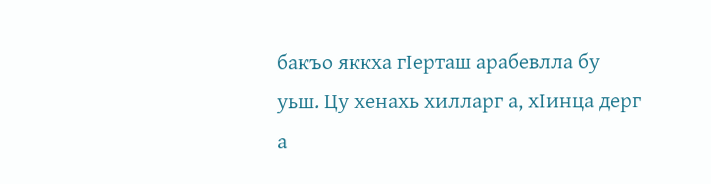бакъо яккха гIерташ арабевлла бу уьш. Цу хенахь хилларг а, хIинца дерг а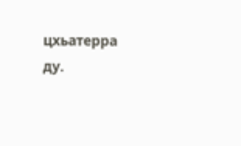цхьатерра ду.